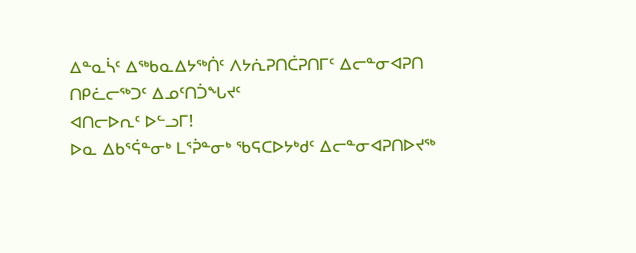ᐃᓐᓇᓵᑦ ᐃᖅᑲᓇᐃᔭᖅᑏᑦ ᐱᔭᕇᕈᑎᑖᕈᑎᒥᑦ ᐃᓕᓐᓂᐊᕈᑎ
ᑎᑭᓛᓕᖅᑐᑦ ᐃᓄᑦᑎᑑᖓᔪᑦ
ᐊᑎᓕᐅᕆᑦ ᐅᓪᓗᒥ!
ᐅᓇ ᐃᑲᕐᕌᓐᓂᒃ ᒪᕐᕉᓐᓂᒃ ᖃᕋᑕᐅᔭᒃᑯᑦ ᐃᓕᓐᓂᐊᕈᑎᐅᔪᖅ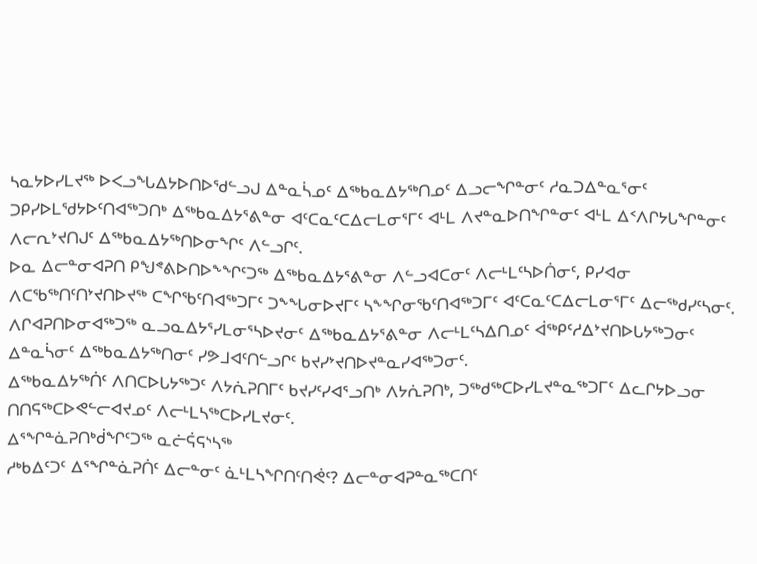ᓴᓇᔭᐅᓯᒪᔪᖅ ᐅᐸᓗᖓᐃᔭᐅᑎᐅᖁᓪᓗᒍ ᐃᓐᓇᓵᓄᑦ ᐃᖅᑲᓇᐃᔭᖅᑎᓄᑦ ᐃᓗᓕᖏᓐᓂᑦ ᓱᓇᑐᐃᓐᓇᕐᓂᑦ ᑐᑭᓯᐅᒪᖁᔭᐅᑦᑎᐊᖅᑐᑎᒃ ᐃᖅᑲᓇᐃᔭᕐᕕᓐᓂ ᐊᑦᑕᓇᑦᑕᐃᓕᒪᓂᕐᒥᑦ ᐊᒻᒪ ᐱᔪᓐᓇᐅᑎᖏᓐᓂᑦ ᐊᒻᒪ ᐃᑉᐱᒋᔭᒐᖏᓐᓂᑦ ᐱᓕᕆᔾᔪᑎᒍᑦ ᐃᖅᑲᓇᐃᔭᖅᑎᐅᓂᖏᑦ ᐱᓪᓗᒋᑦ.
ᐅᓇ ᐃᓕᓐᓂᐊᕈᑎ ᑭᖑᕝᕕᐅᑎᐅᖕᖏᑦᑐᖅ ᐃᖅᑲᓇᐃᔭᕐᕕᓐᓂ ᐱᓪᓗᐊᑕᓂᑦ ᐱᓕᒻᒪᑦᓴᐅᑏᓂᑦ, ᑭᓯᐊᓂ ᐱᑕᖃᖅᑎᑦᑎᔾᔪᑎᐅᔪᖅ ᑕᖏᖃᑦᑎᐊᖅᑐᒥᑦ ᑐᖕᖓᓂᐅᔪᒥᑦ ᓴᖕᖏᓂᖃᑦᑎᐊᖅᑐᒥᑦ ᐊᑦᑕᓇᑦᑕᐃᓕᒪᓂᕐᒥᑦ ᐃᓕᖅᑯᓯᑦᓴᓂᑦ. ᐱᒋᐊᕈᑎᐅᓂᐊᖅᑐᖅ ᓇᓗᓇᐃᔭᕐᓯᒪᓂᕐᓴᐅᔪᓂᑦ ᐃᖅᑲᓇᐃᔭᕐᕕᓐᓂ ᐱᓕᒻᒪᑦᓴᐃᑎᓄᑦ ᐋᖅᑭᑦᓱᐃᔾᔪᑎᐅᒐᔭᖅᑐᓂᑦ ᐃᓐᓇᓵᓂᑦ ᐃᖅᑲᓇᐃᔭᖅᑎᓂᑦ ᓯᕗᒧᐊᑦᑎᓪᓗᒋᑦ ᑲᔪᓯᔾᔪᑎᐅᔪᓐᓇᓯᐊᖅᑐᓂᑦ.
ᐃᖅᑲᓇᐃᔭᖅᑏᑦ ᐱᑎᑕᐅᒐᔭᖅᑐᑦ ᐱᔭᕇᕈᑎᒥᑦ ᑲᔪᓯᑦᓯᐊᕐᓗᑎᒃ ᐱᔭᕇᕈᑎᒃ, ᑐᖅᑯᖅᑕᐅᓯᒪᔪᓐᓇᖅᑐᒥᑦ ᐃᓚᒋᔭᐅᓗᓂ ᑎᑎᕋᖅᑕᐅᕙᓪᓕᐊᔪᓄᑦ ᐱᓕᒻᒪᓴᖅᑕᐅᓯᒪᔪᓂᑦ.
ᐃᕐᖏᓐᓈᕈᑎᒃᑰᖏᑦᑐᖅ ᓇᓖᕌᕋᔅᓴᖅ
ᓱᒃᑲᐃᑦᑐᑦ ᐃᕐᖏᓐᓈᕈᑏᑦ ᐃᓕᓐᓂᑦ ᓈᒻᒪᓴᖏᑎᑦᑎᕚᑦ? ᐃᓕᓐᓂᐊᕈᓐᓇᖅᑕᑎᑦ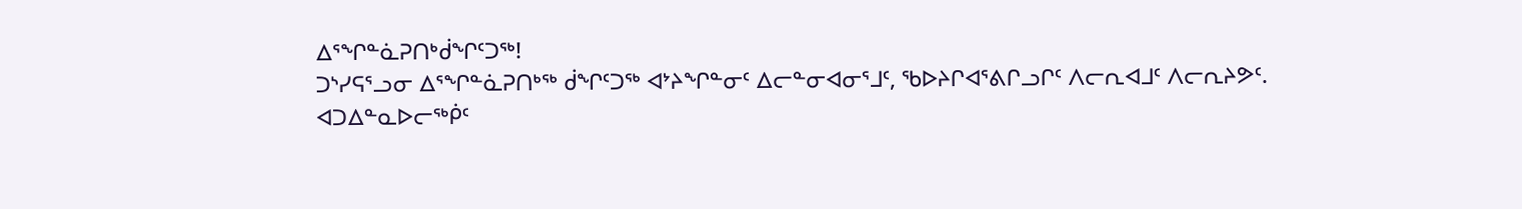ᐃᕐᖏᓐᓈᕈᑎᒃᑰᖏᑦᑐᖅ!
ᑐᔅᓯᕋᕐᓗᓂ ᐃᕐᖏᓐᓈᕈᑎᒃᖅ ᑰᖏᑦᑐᖅ ᐊᔾᔨᖏᓐᓂᑦ ᐃᓕᓐᓂᐊᓂᕐᒧᑦ, ᖃᐅᔨᒋᐊᕐᕕᒋᓗᒋᑦ ᐱᓕᕆᐊᒧᑦ ᐱᓕᕆᔨᕗᑦ.
ᐊᑐᐃᓐᓇᐅᓕᖅᑮᑦ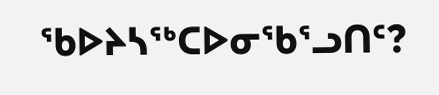ᖃᐅᔨᓴᖅᑕᐅᓂᖃᕐᓗᑎᑦ?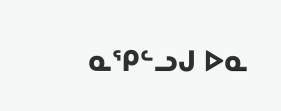ᓇᕿᓪᓗᒍ ᐅᓇ